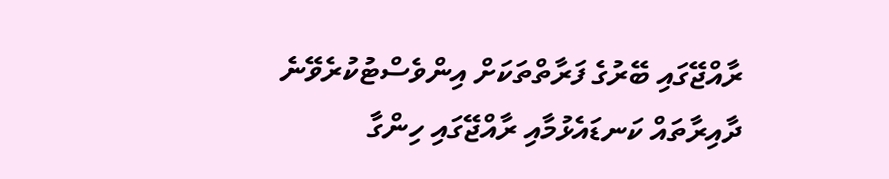ރާއްޖޭގައި ބޭރުގެ ފަރާތްތަކަށް އިންވެސްޓުކުރެވޭނެ ދާއިރާތައް ކަނޑައެޅުމާއި ރާއްޖޭގައި ހިންގާ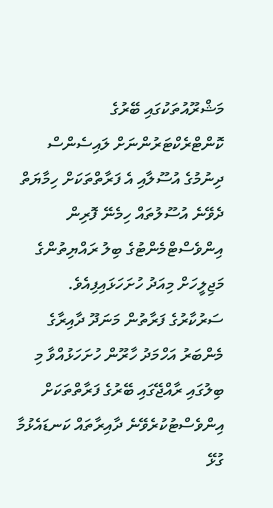މަޝްރޫއުތަކުގައި ބޭރުގެ ކޮންޓްރެކްޓަރުންނަށް ލައިސެންސް ދިނުމުގެ އުސޫލާއި އެ ފަރާތްތަކަށް ހިމާޔަތް ދެވޭނެ އުސޫލުތައް ހިމެނޭ ފޮރިން އިންވެސްޓްމެންޓުގެ ބިލު ރައްޔިތުންގެ މަޖިލީހަށް މިއަދު ހުށަހަޅައިފިއެވެ.
ސަރުކާރުގެ ފަރާތުން މަނަދޫ ދާއިރާގެ މެންބަރު އަހްމަދު ހާރޫން ހުށަހަޅުއްވާ މި ބިލުގައި ރާއްޖޭގައި ބޭރުގެ ފަރާތްތަކަށް އިންވެސްޓުކުރެވޭނެ ދާއިރާތައް ކަނޑައެޅުމާ ގުޅޭ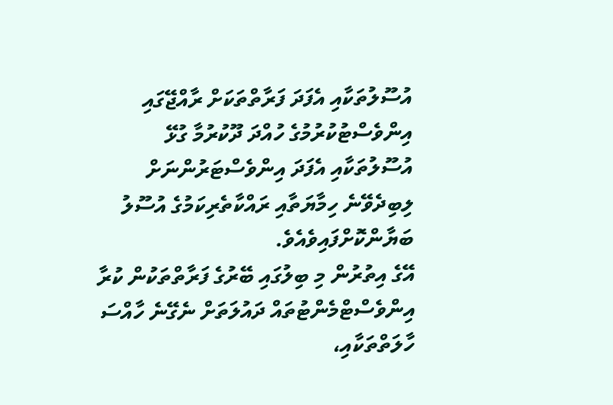އުސޫލުތަކާއި އެފަދަ ފަރާތްތަކަށް ރާއްޖޭގައި އިންވެސްޓުކުރުމުގެ ހުއްދަ ދޫކުރުމާ ގުޅޭ އުސޫލުތަކާއި އެފަދަ އިންވެސްޓަރުންނަށް ލިބިދެވޭނެ ހިމާޔަތާއި ރައްކާތެރިކަމުގެ އުސޫލު ބަޔާންކޮށްފައިވެއެވެ.
އޭގެ އިތުރުން މި ބިލުގައި ބޭރުގެ ފަރާތްތަކުން ކުރާ އިންވެސްޓްމެންޓުތައް ދައުލަތަށް ނެގޭނެ ހާއްސަ ހާލަތްތަކާއި،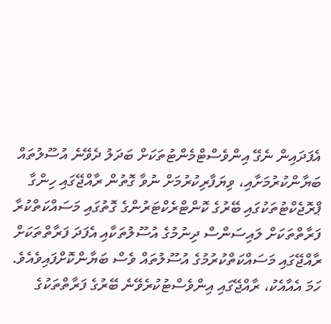އެފަދައިން ނެގޭ އިންވެސްޓްމެންޓުތަކަށް ބަދަލު ދެވޭނެ އުސޫލުތައް ބަޔާންކުރުމަށާއި، ވިޔަފާރިކުރުމަށް ނުވާ ގޮތުން ރާއްޖޭގައި ހިންގާ ޕްރޮޖެކްޓުތަކުގައި ބޭރުގެ ކޮންޓްރެކްޓަރުންގެ ގޮތުގައި މަސައްކަތްކުރާ ފަރާތްތަކަށް ލައިސަންސް ދިނުމުގެ އުސޫލުތަކާއި އެފަދަ ފަރާތްތަކަށް ރާއްޖޭގައި މަސައްކަތްކުރުމުގެ އުސޫލުތައް ވެސް ބަޔާންކޮށްފައިވެއެވެ.
ހަމަ އެއާއެކު، ރާއްޖޭގައި އިންވެސްޓުކުރެވޭނެ ބޭރުގެ ފަރާތްތަކުގެ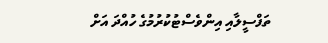ތަފްސީލާއި އިންވެސްޓުކުރުމުގެ ހުއްދަ އަށް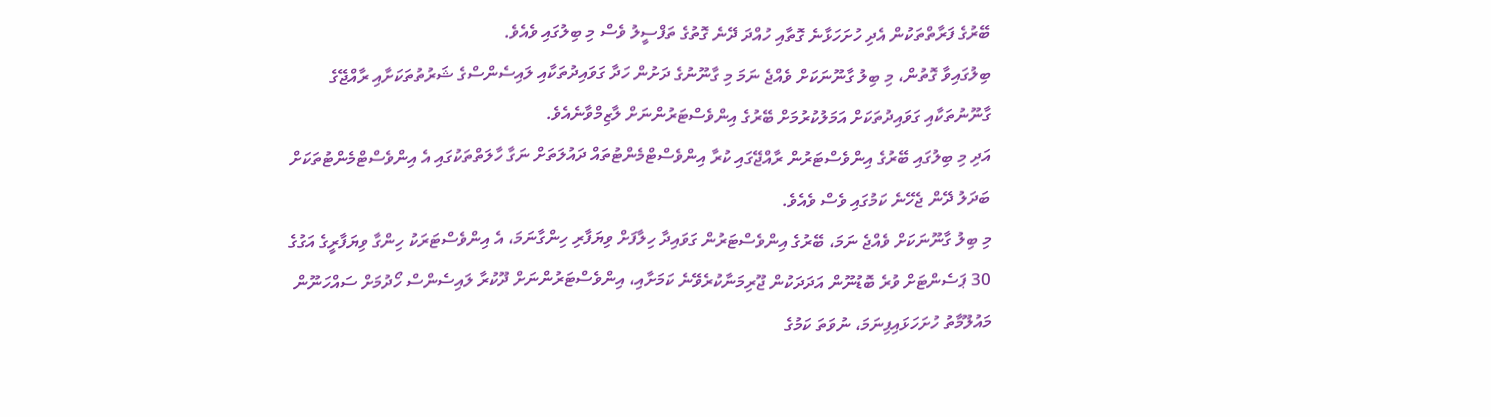ބޭރުގެ ފަރާތްތަކުން އެދި ހުށަހަޅާނެ ގޮތާއި ހުއްދަ ދޭނެ ގޮތުގެ ތަފްސީލު ވެސް މި ބިލުގައި ވެއެވެ.
ބިލުގައިވާ ގޮތުން، މި ބިލު ގާނޫނަކަށް ވެއްޖެ ނަމަ މި ގާނޫނުގެ ދަށުން ހަދާ ގަވައިދުތަކާއި ލައިސެންސްގެ ޝަރުތުތަކަށާއި ރާއްޖޭގެ ގާނޫނުތަކާއި ގަވައިދުތަކަށް އަމަލުކުރުމަށް ބޭރުގެ އިންވެސްޓަރުންނަށް ލާޒިމްވާނެއެވެ.
އަދި މި ބިލުގައި ބޭރުގެ އިންވެސްޓަރުން ރާއްޖޭގައި ކުރާ އިންވެސްޓްމެންޓުތައް ދައުލަތަށް ނަގާ ހާލަތްތަކުގައި އެ އިންވެސްޓްމެންޓުތަކަށް ބަދަލު ދޭން ޖެހޭނެ ކަމުގައި ވެސް ވެއެވެ.
މި ބިލު ގާނޫނަކަށް ވެއްޖެ ނަމަ، ބޭރުގެ އިންވެސްޓަރުން ގަވައިދާ ހިލާފަށް ވިޔަފާރި ހިންގާނަމަ، އެ އިންވެސްޓަރަކު ހިންގާ ވިޔަފާރީގެ އަގުގެ 30 ޕަސެންޓަށް ވުރެ ބޮޑުނޫން އަދަދަކުން ޖޫރިމަނާކުރެވޭނެ ކަމަށާއި، އިންވެސްޓަރުންނަށް ދޫކުރާ ލައިސެންސް ހޯދުމަށް ސައްހަނޫން މައުލޫމާތު ހުށަހަޅައިފިނަމަ، ނުވަތަ ކަމުގެ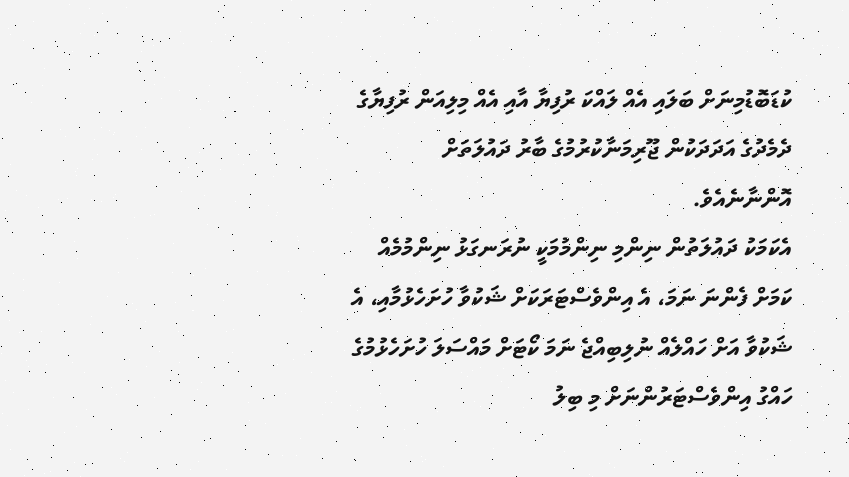ކުޑަބޮޑުމިނަށް ބަލައި އެއް ލައްކަ ރުފިޔާ އާއި އެއް މިލިއަން ރުފިޔާގެ ދެމެދުގެ އަދަދަކުން ޖޫރިމަނާކުރުމުގެ ބާރު ދައުލަތަށް އޮންނާނެއެވެ.
އެކަމަކު ދައުލަތުން ނިންމި ނިންމުމަކީ ނުރަނގަޅު ނިންމުމެއް ކަމަށް ފެންނަ ނަމަ، އެ އިންވެސްޓަރަކަށް ޝަކުވާ ހުށަހެޅުމާއި، އެ ޝަކުވާ އަށް ހައްލެއް ނުލިބިއްޖެ ނަމަ ކޯޓަށް މައްސަލަ ހުށަހެޅުމުގެ ހައްގު އިންވެސްޓަރުންނަށް މި ބިލު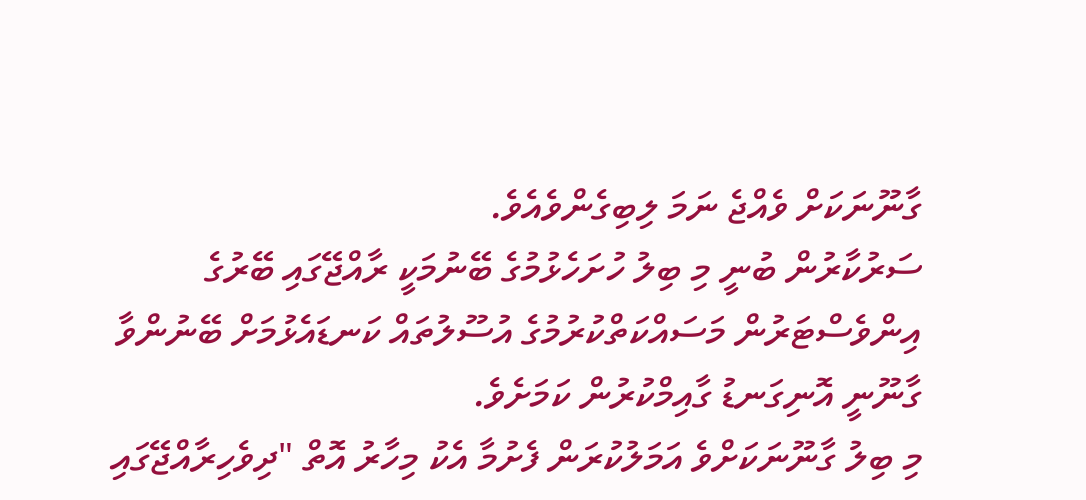ގާނޫނަކަށް ވެއްޖެ ނަމަ ލިބިގެންވެއެވެ.
ސަރުކާރުން ބުނީ މި ބިލު ހުށަހެޅުމުގެ ބޭނުމަކީ ރާއްޖޭގައި ބޭރުގެ އިންވެސްޓަރުން މަސައްކަތްކުރުމުގެ އުސޫލުތައް ކަނޑައެޅުމަށް ބޭނުންވާ ގާނޫނީ އޮނިގަނޑު ގާއިމްކުރުން ކަމަށެވެ.
މި ބިލު ގާނޫނަކަށްވެ އަމަލުކުރަން ފެށުމާ އެކު މިހާރު އޮތް "ދިވެހިރާއްޖޭގައި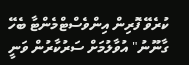ކުރެވޭ ފޮރިން އިންވެސްޓްމެންޓާ ބެހޭ ގާނޫނު" އުވާލުމަށް ސަރުކާރުން ވަނީ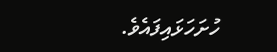ހުށަހަޅައިފައެވެ.